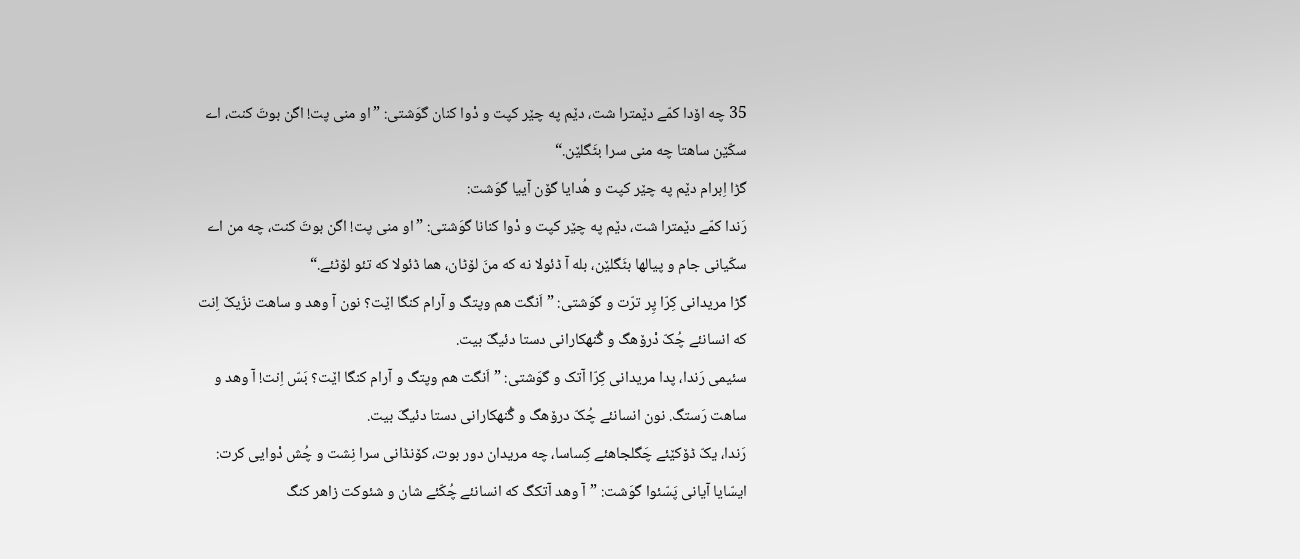35 چه اۆدا کمّے دێمترا شت، دێم په چێر کپت و دْوا کنان گوَشتی: ”او منی پت! اگن بوتَ کنت، اے سکّێن ساهتا چه منی سرا بٹَگلێن.“
گڑا اِبرام دێم په چێر کپت و هُدایا گۆن آییا گوَشت:
رَندا کمّے دێمترا شت، دێم په چێر کپت و دْوا کنانا گوَشتی: ”او منی پت! اگن بوتَ کنت، چه من اے سکّیانی جام و پیالها بٹَگلێن، بله آ ڈئولا نه که منَ لۆٹان، هما ڈئولا که تئو لۆٹئے.“
گڑا مریدانی کِرّا پِر ترّت و گوَشتی: ”اَنگت هم وپتگ و آرام کنگا اێت؟ نون آ وهد و ساهت نزّیکّ اِنت که انسانئے چُکّ دْرۆهگ و گُنهکارانی دستا دئیگَ بیت.
سئیمی رَندا، پدا مریدانی کِرّا آتک و گوَشتی: ”اَنگت هم وپتگ و آرام کنگا اێت؟ بَسّ اِنت! آ وهد و ساهت رَستگ. نون انسانئے چُکّ درۆهگ و گُنهکارانی دستا دئیگَ بیت.
رَندا، یکّ ڈۆکێئے چَگلجاهئے کِساسا، چه مریدان دور بوت، کۆنڈانی سرا نِشت و چُش دْوایی کرت:
ایسّایا آیانی پَسّئوا گوَشت: ”آ وهد آتکگ که انسانئے چُکّئے شان و شئوکت زاهر کنگ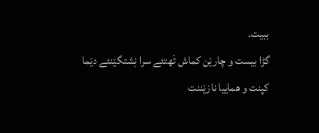ببیت.
گڑا بیست و چارێن کماش تَهتئے سرا نِشتگێنئے دێما کپنت و هماییا نازێننت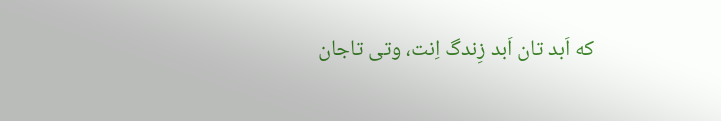که اَبد تان اَبد زِندگ اِنت، وتی تاجان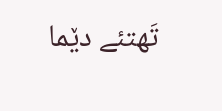تَهتئے دێما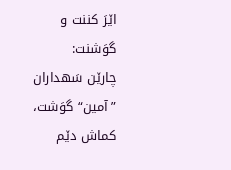اێرَ کننت و گوَشنت:
چارێن سَهداران ”آمین“ گوَشت، کماش دێم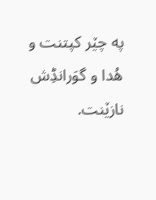په چێر کپتنت و هُدا و گوَرانڈِش نازێنت.